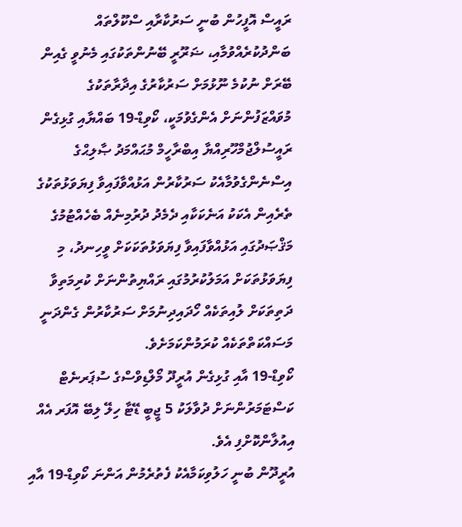ރައީސް އޮފީހުން ބުނީ ސަރުކާރާއި ސްކޫލްތައް ބަންދުކުރެއްވުމާއި، ޟަރޫރީ ބޭނުންތަކުގައި މެނުވީ ގެއިން ބޭރަށް ނުކުމެ ނޫޅުމަށް ސަރުކާރުގެ އިދާރާތަކުގެ މުވައްޒަފުންނަށް އެންގެވުމަކީ، ކޯވިޑް-19 ބައްޔާއި ގުޅިގެން ރައީސުލްޖުމްހޫރިއްޔާ އިބްރާހީމް މުޙައްމަދު ޞާލިޙްގެ އިސްނެންގެވުމާއެކު ސަރުކާރުން އަޅުއްވާފައިވާ ފިޔަވަޅުތަކުގެ ތެރެއިން އެކަކު އަނެކަކާއި ދެމެދު ދުރުމިނެއް ބެހެއްޓުމުގެ މަޤްޞަދުގައި އަޅުއްވާފައިވާ ފިޔަވަޅުތަކަކަށް ވީހިނދު، މި ފިޔަވަޅުތަކަށް އަމަލުކުރުމުގައި ރައްޔިތުންނަށް ކުރިމަތިވާ ދަތިތަކަށް ލުއިތަކެއް ހޯދައިދިނުމަށް ސަރުކާރުން ގެންދަނީ މަސައްކަތްތަކެއް ކުރަމުންކަމަށެވެ.
ކޯވިޑް-19 އާއި ގުޅިގެން އުރީދޫ މޯލްޑިވްސްގެ ސުޕަރނެޓް ކަސްޓަމަރުންނަށް ދުވާލަކު 5 ޖީބީ ޑޭޓާ ހިލޭ ލިބޭ އޮފަރ އެއް އިއުލާންކޮށްފި އެވެ.
އުރީދޫން ބުނީ ހަލުވިކަމާއެކު ފެތުރެމުން އަންނަ ކޯވިޑް-19 އާއި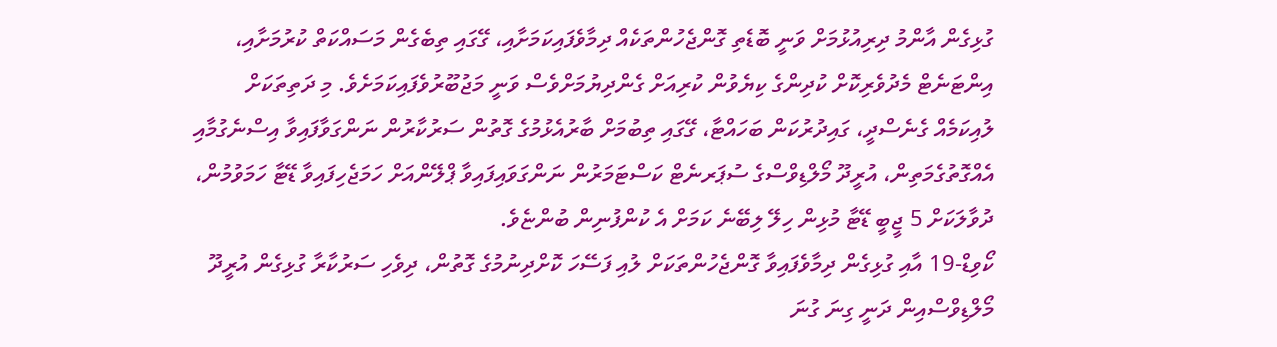ގުޅިގެން އާންމު ދިރިއުޅުމަށް ވަނީ ބޮޑެތި ގޮންޖެހުންތަކެއް ދިމާވެފައިކަމަށާއި، ގޭގައި ތިބެގެން މަސައްކަތް ކުރުމަށާއި، އިންޓަނެޓް މެދުވެރިކޮށް ކުދިންގެ ކިޔެވުން ކުރިއަށް ގެންދިޔުމަށްވެސް ވަނީ މަޖުބޫރުވެފައިކަމަށެވެ. މި ދަތިތަކަށް ލުއިކަމެއް ގެނެސްދީ، ގައިދުރުކަން ބަހައްޓާ، ގޭގައި ތިބުމަށް ބާރުއެޅުމުގެ ގޮތުން ސަރުކާރުން ނަންގަވާފައިވާ އިސްނެގުމާއި އެއްގޮތުގެމަތިން، އުރީދޫ މޯލްޑިވްސްގެ ސުޕަރނެޓް ކަސްޓަމަރުން ނަންގަވައިފައިވާ ޕްލޭންއަށް ހަމަޖެހިފައިވާ ޑޭޓާ ހަމަވުމުން، ދުވާލަކަށް 5 ޖީބީ ޑޭޓާ މުޅިން ހިލޭ ލިބޭނެ ކަމަށް އެ ކުންފުނިން ބުންޏެވެ.
ކޯވިޑް-19 އާއި ގުޅިގެން ދިމާވެފައިވާ ގޮންޖެހުންތަކަށް ލުއި ފަސޭހަ ކޮށްދިނުމުގެ ގޮތުން، ދިވެހި ސަރުކާރާ ގުޅިގެން އުރީދޫ މޯލްޑިވްސްއިން ދަނީ ގިނަ ގުނަ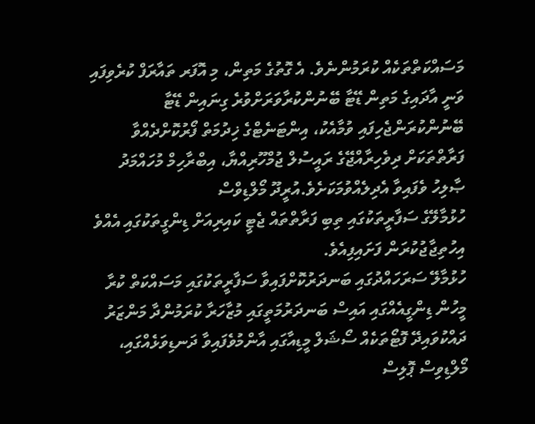މަސައްކަތްތަކެއް ކުރަމުންނެވެ. އެ ގޮތުގެ މަތިން، މި އޮފަރ ތައާރަފް ކުރެވިފައި ވަނީ އާދައިގެ މަތިން ޑޭޓާ ބޭނުންކުރާވަރަށްވުރެ ގިނައިން ޑޭޓާ ބޭނުންކުރަންޖެހިފައި ވުމާއެކު، އިންޓަނެޓްގެ ޚިދުމަތް ފޯރުކޮށްދެއްވާ ފަރާތްތަކަށް ދިވެހިރާއްޖޭގެ ރައީސުލް ޖުމްހޫރިއްޔާ، އިބްރާހިމް މުހައްމަދު ޞާލިހު ވެފައިވާ އެދިލެއްވުމަކަށެވެ.އުރީދޫ މޯލްޑިވްސް
ހުޅުމާލޭގެ ސަފާރީތަކުގައި ތިބި ފަރާތްތައް ޖެޓީ ކައިރިއަށް ޑިންގީތަކުގައި އެއްވެ އިހުތިޖާޖުކުރަން ފަށައިފިއެވެ.
ހުޅުމާލޭ ސަރަހައްދުގައި ބަނދަރުކޮށްފައިވާ ސަފާރީތަކުގައި މަސައްކަތް ކުރާ މީހުން ޑިންގީއެއްގައި އައިސް ބަނދަރުމަތީގައި މުޒާހަރާ ކުރަމުންދާ މަންޒަރު ދައްކުވައިދޭ ފޮޓޯތަކެއް ސޯޝަލް މީޑިއާގައި އާންމުވެފައިވާ ދަނޑިވަޅެއްގައި، މޯލްޑިވިސް ޕޮލިސް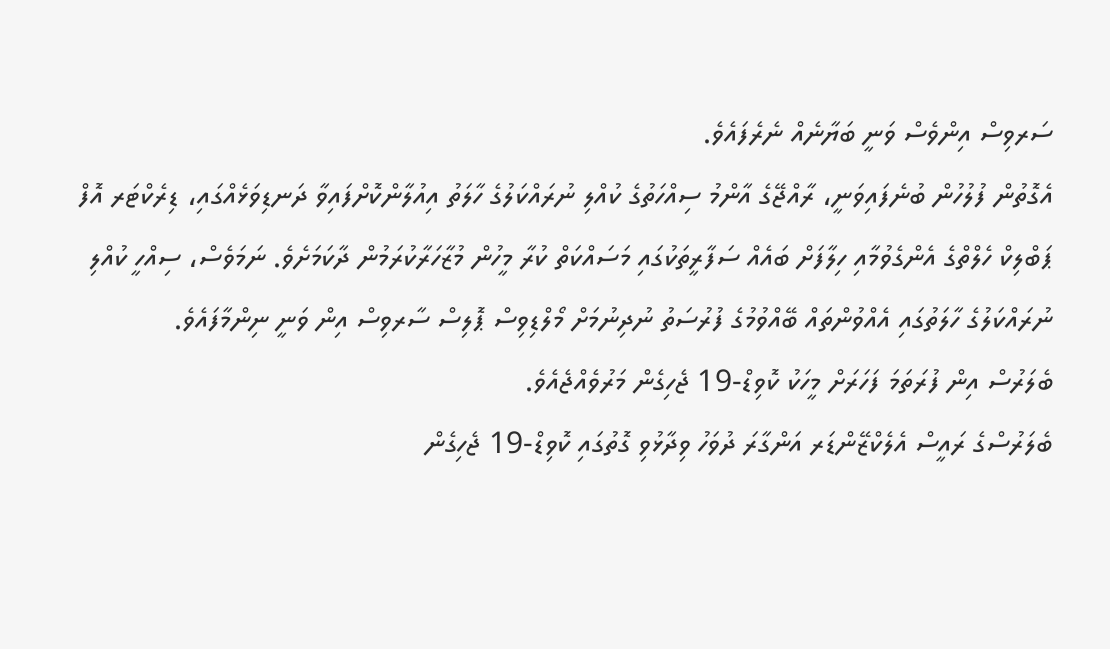ސަރވިސް އިންވެސް ވަނީ ބަޔާނެއް ނެރެފައެވެ.
އެގޮތުން ފުލުހުން ބުނެފައިވަނީ، ރާއްޖޭގެ އާންމު ސިއްހަތުގެ ކުއްލި ނުރައްކަލުގެ ހާލަތު އިއުލާންކޮށްފައިވާ ދަނޑިވަޅެއްގައި، ޑިރެކްޓަރ އޮފް ޕަބްލިކް ހެލްތްގެ އެންގެވުމާއި ހިލާފަށް ބައެއް ސަފާރީތަކުގައި މަސައްކަތް ކުރާ މީހުން މުޒާހަރާކުރަމުން ދާކަމަށެވެ. ނަމަވެސް، ސިއްހީ ކުއްލި ނުރައްކަލުގެ ހާލަތުގައި އެއްވުންތައް ބޭއްވުމުގެ ފުރުސަތު ނުދިނުމަށް މޯލްޑިވިސް ޕޮލިސް ސާރވިސް އިން ވަނީ ނިންމާފައެވެ.
ބެލަރުސް އިން ފުރަތަމަ ފަހަރަށް މީހަކު ކޮވިޑް-19 ޖެހިގެން މަރުވެއްޖެއެވެ.
ބެލަރުސްގެ ރައީސް އެލެކްޒޭންޑަރ އަންގާރަ ދުވަހު ވިދާޅުވި ގޮތުގައި ކޮވިޑް-19 ޖެހިގެން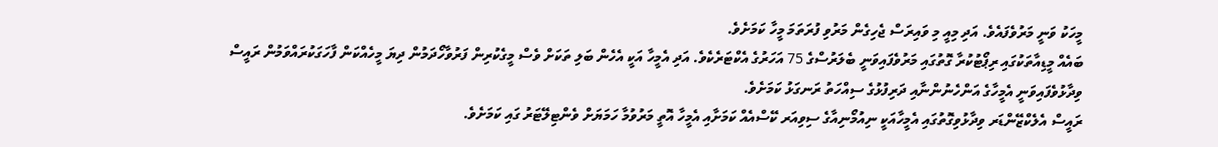މީހަކު ވަނީ މަރުވެފައެވެ. އަދި މިއީ މި ވައިރަސް ޖެހިގެން މަރުވި ފުރަތަމަ މީހާ ކަމަށެވެ.
ބައެއް މީޑިއާތަކުގައި ރިޕޯޓުކުރާ ގޮތުގައި މަރުވެފައިވަނީ ބެލަރުސްގެ 75 އަހަރުގެ އެކްޓަރެކެވެ. އަދި އެމީހާ އަކީ އެހެން ބަލި ތަކަށް ވެސް މީގެކުރިން ފަރުވާހޯދަމުން ދިޔަ މީހެއްކަން ފާހަގަކުރައްވަމުން ރައީސް ވިދާޅުވެފައިވަނީ އެމީހާގެ އަންހެނުންނާއި ދަރިފުޅުގެ ސިއްހަތު ރަނގަޅު ކަމަށެވެ.
ރައީސް އެލެކްޒޭންޑަރ ވިދާޅުވިގޮތުގައި އެމީހާއަކީ ނިއުމޯނިއާގެ ސިވިއަރ ކޭސްއެއް ކަމަށާއި އެމީހާ އޮތީ މަރުވުމާ ހަމަޔަށް ވެންޓިލޭޓަރު ގައި ކަމަށެވެ.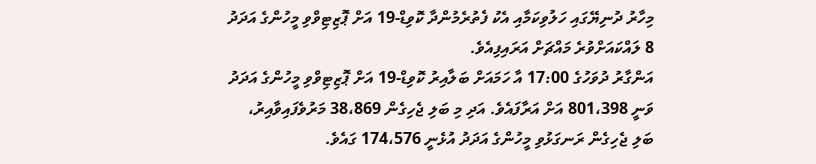މިހާރު ދުނިޔޭގައި ހަލުވިކަމާއި އެކު ފެތުރެމުންދާ ކޮވިޑް-19 އަށް ޕޮޒިޓިވްވި މީހުންގެ އަދަދު 8 ލައްކައަށްވުރެ މައްޗަށް އަރައިފިއެވެ.
އަންގާރު ދުވަހުގެ 17:00 އާ ހަމައަށް ބަލާއިރު ކޮވިޑް-19 އަށް ޕޮޒިޓިވްވި މީހުންގެ އަދަދު ވަނީ 801،398 އަށް އަރާފައެވެ. އަދި މި ބަލި ޖެހިގެން 38،869 މަރުވެފައިވާއިރު، ބަލި ޖެހިގެން ރަނގަޅުވި މީހުންގެ އަދަދު އުޅެނީ 174،576 ގައެވެ.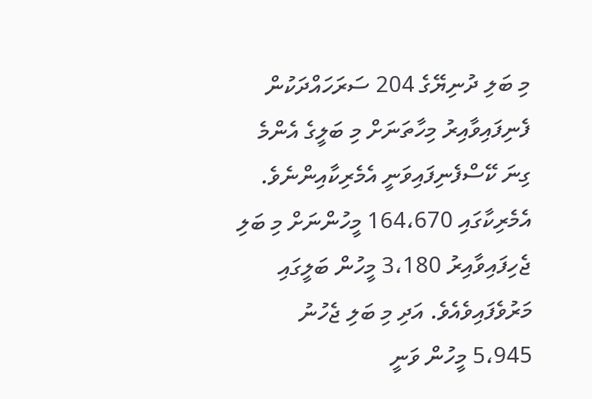މި ބަލި ދުނިޔޭގެ 204 ސަރަހައްދަކުން ފެނިފައިވާއިރު މިހާތަނަށް މި ބަލީގެ އެންމެ ގިނަ ކޭސްފެނިފައިވަނީ އެމެރިކާއިންނެވެ. އެމެރިކާގައި 164،670 މީހުންނަށް މި ބަލި ޖެހިފައިވާއިރު 3،180 މީހުން ބަލީގައި މަރުވެފައިވެއެވެ. އަދި މި ބަލި ޖެހުނު 5،945 މީހުން ވަނީ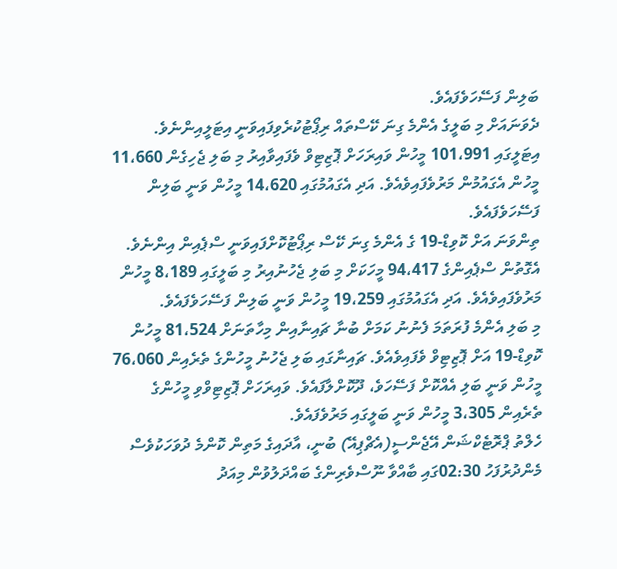ބަލިން ފަސޭހަވެފައެވެ.
ދެވަނައަށް މި ބަލީގެ އެންމެ ގިނަ ކޭސްތައް ރިޕޯޓުކުރެވިފައިވަނީ އިޓަލީއިންނެވެ. އިޓަލީގައި 101،991 މީހުން ވައިރަހަށް ޕޮޒިޓިވް ވެފައިވާއިރު މި ބަލި ޖެހިގެން 11،660 މީހުން އެގައުމުން މަރުވެފައިވެއެވެ. އަދި އެގައުމުގައި 14،620 މީހުން ވަނީ ބަލިން ފަސޭހަވެފައެވެ.
ތިންވަނަ އަށް ކޮވިޑް-19 ގެ އެންމެ ގިނަ ކޭސް ރިޕޯޓުކޮށްފައިވަނީ ސްޕެއިން އިންނެވެ. އެގޮތުން ސްޕެއިންގެ 94،417 މީހަކަށް މި ބަލި ޖެހުނުއިރު މި ބަލީގައި 8،189 މީހުން މަރުވެފައިވެއެވެ. އަދި އެގައުމުގައި 19،259 މީހުން ވަނީ ބަލިން ފަސޭހަވެފައެވެ.
މި ބަލި އެންމެ ފުރަތަމަ ފެނުނު ކަމަށް ބުނާ ޗައިނާއިން މިހާތަނަށް 81،524 މީހުން ކޮވިޑް-19 އަށް ޕޮޒިޓިވް ވެފައިވެއެވެ. ޗައިނާގައި ބަލި ޖެހުނު މީހުންގެ ތެރެއިން 76،060 މީހުން ވަނީ ބަލި އެއްކޮށް ފަސޭހަވެ، ދޫކޮށްލާފައެވެ. ވައިރަހަށް ޕޮޒިޓިވްވި މީހުންގެ ތެރެއިން 3،305 މީހުން ވަނީ ބަލީގައި މަރުވެފައެވެ.
ހެލްތު ޕްރޮޓެކްޝަން އޭޖެންސީ(އެޗްޕިއޭ) ބުނީ، އާދައިގެ މަތިން ކޮންމެ ދުވަހަކުވެސް މެންދުރުފަހު 02:30ގައި ބާއްވާ ނޫސްވެރިންގެ ބައްދަލުވުން މިއަދު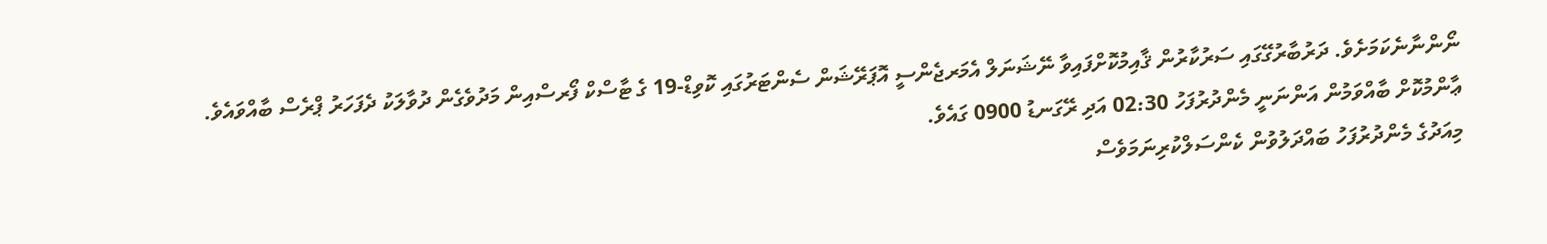ނޯންނާނެކަމަށެވެ. ދަރުބާރުގޭގައި ސަރުކާރުން ޤާއިމުކޮށްފައިވާ ނޭޝަނަލް އެމަރޖެންސީ އޮޕަރޭޝަން ސެންޓަރުގައި ކޮވިޑް-19 ގެ ޓާސްކް ފޯރސްއިން މަދުވެގެން ދުވާލަކު ދެފަހަރު ޕްރެސް ބާއްވައެވެ. ޢާންމުކޮށް ބާއްވަމުން އަންނަނީ މެންދުރުފަހު 02:30 އަދި ރޭގަނޑު 0900 ގައެވެ.
މިއަދުގެ މެންދުރުފަހު ބައްދަލުވުން ކެންސަލްކުރިނަމަވެސް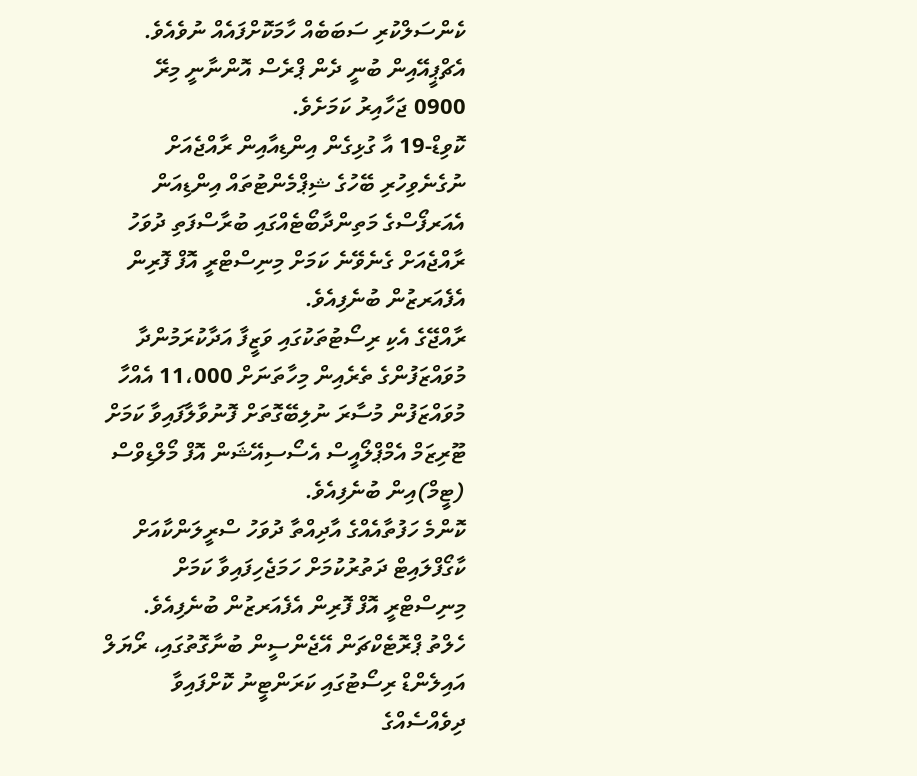ކެންސަލްކުރި ސަބަބެއް ހާމަކޮށްފައެއް ނުވެއެވެ.
އެޗްޕީއޭއިން ބުނީ ދެން ޕްރެސް އޮންނާނީ މިރޭ 0900 ޖަހާއިރު ކަމަށެވެ.
ކޮވިޑް-19 އާ ގުޅިގެން އިންޑިއާއިން ރާއްޖެއަށް ނުގެނެވިހުރި ބޭހުގެ ޝިޕްމެންޓުތައް އިންޑިއަން އެއަރފޯސްގެ މަތިންދާބޯޓެއްގައި ބުރާސްފަތި ދުވަހު ރާއްޖެއަށް ގެނެވޭނެ ކަމަށް މިނިސްޓްރީ އޮފް ފޮރިން އެފެއަރޒުން ބުނެފިއެވެ.
ރާއްޖޭގެ އެކި ރިސޯޓުތަކުގައި ވަޒީފާ އަދާކުރަމުންދާ މުވައްޒަފުންގެ ތެރެއިން މިހާތަނަށް 11،000 އެއްހާ މުވައްޒަފުން މުސާރަ ނުލިބޭގޮތަށް ފޮނުވާލާފައިވާ ކަމަށް ޓޫރިޒަމް އެމްޕްލޯއީސް އެސޯސިއޭޝަން އޮފް މޯލްޑިވްސް (ޓީމް)އިން ބުނެފިއެވެ.
ކޮންމެ ހަފުތާއެއްގެ އާދިއްތާ ދުވަހު ސްރީލަންކާއަށް ކާގޯފްލައިޓް ދަތުރުކުމަށް ހަމަޖެހިފައިވާ ކަމަށް މިނިސްޓްރީ އޮފް ފޮރިން އެފެއަރޒުން ބުނެފިއެވެ.
ހެލްތު ޕްރޮޓެކްޗަން އޭޖެންސީން ބުނާގޮތުގައި، ރޯޔަލް އައިލެންޑް ރިސޯޓުގައި ކަރަންޓީނު ކޮށްފައިވާ ދިވެއްސެއްގެ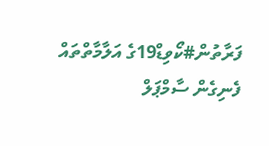ފަރާތުން#ކޯވިޑް19ގެ އަލާމާތްތައް ފެނިގެން ސާމްޕަލް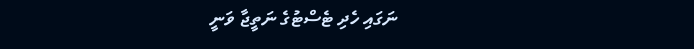ނަގައި ހެދި ޓެސްޓުގެ ނަތީޖާ ވަނީ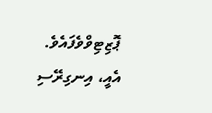ޕޮޒިޓިވްވެފައެވެ. އެއީ، އިނގިރޭސި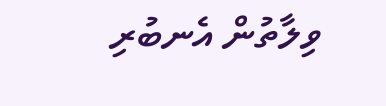ވިލާތުން އެނބުރި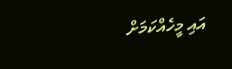އައި މީހެއްކަމަށް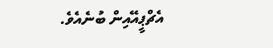އެޗްޕީއޭއިން ބުނެއެވެ.